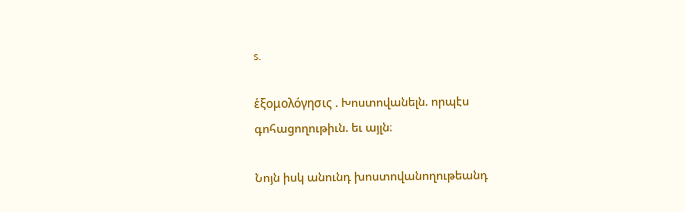s.

ἑξομολόγησις . Խոստովանելն. որպէս գոհացողութիւն. եւ այլն։

Նոյն իսկ անունդ խոստովանողութեանդ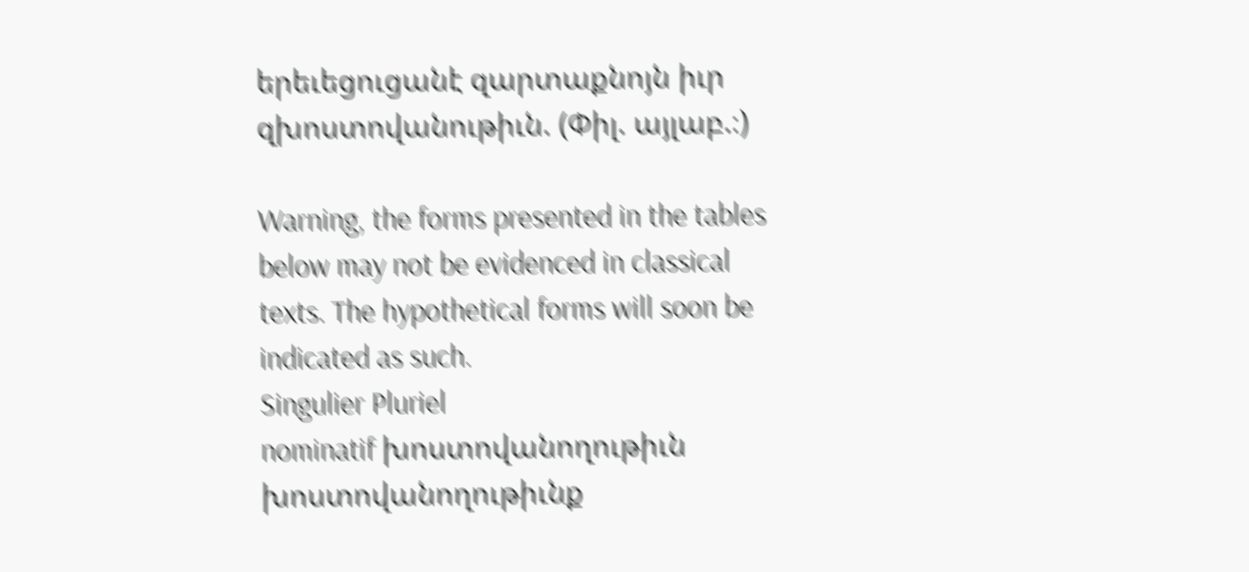երեւեցուցանէ զարտաքնոյն իւր զխոստովանութիւն. (Փիլ. այլաբ.։)

Warning, the forms presented in the tables below may not be evidenced in classical texts. The hypothetical forms will soon be indicated as such.
Singulier Pluriel
nominatif խոստովանողութիւն խոստովանողութիւնք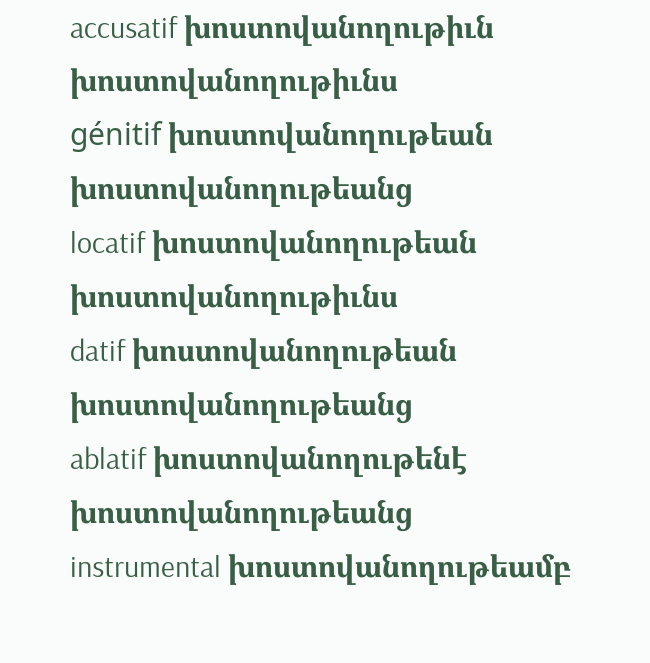accusatif խոստովանողութիւն խոստովանողութիւնս
génitif խոստովանողութեան խոստովանողութեանց
locatif խոստովանողութեան խոստովանողութիւնս
datif խոստովանողութեան խոստովանողութեանց
ablatif խոստովանողութենէ խոստովանողութեանց
instrumental խոստովանողութեամբ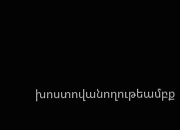խոստովանողութեամբք